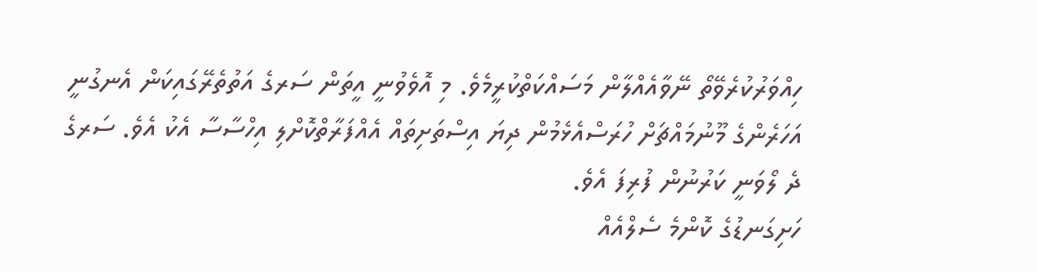ހިއްވަރުކުރެވޭތޯ ނޭވާއެއްލާން މަސައްކަތްކުރީމެވެ. މި އޮވެވުނީ އީތަން ސަރގެ އަތުތެރޭގައިކަން އެނގުނީ އަހަރެންގެ މޫނުމައްޗަށް ހުރަސްއެޅެމުން ދިޔަ އިސްތަށިތައް އެއްފަރާތްކޮށްލި އިހްސާސާ އެކު އެވެ. ސަރގެ ދެ ލޯވަނީ ކަރުނުން ފުރިފަ އެވެ.
ހަށިގަނޑުގެ ކޮންމެ ސެލްއެއް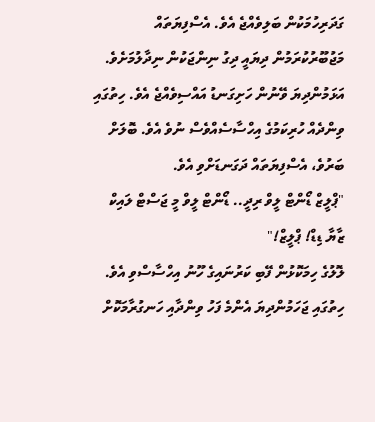ގަދަރިހުމަކުން ބަލިވެއްޖެ އެވެ. އެސްފިޔަތައް މަޖުބޫރުކުރަމުން ދިޔައީ ދިގު ނިންޖަކުން ނިދާލުމަށެވެ. އަޅަމުންދިޔަ ވޭނުން ހަށިގަނޑު އައްސިވެއްޖެ އެވެ. ހިތުގައި ވިންދެއް ހުރިކަމުގެ އިހްސާސެއްވެސް ނުވެ އެވެ. ބޮލަށް ބަރުވެ، އެސްފިޔަތައް ދަގަނޑަށްވި އެވެ.
"ޕްލީޒް ޑޯންޓް ލީވް ރިދީ.. ޑޯންޓް ލީވް މީ ޖަސްޓް ލައިކް ޒާޔާ ޑިޑް! ޕްލީޒް!"
ލޮލުގެ ހިމަކޮޅުން ފޭބި ކަރުނައިގެ ހޫނު އިހްސާސްވި އެވެ. ހިތުގައި ޖަހަމުންދިޔަ އެންމެ ފަހު ވިންދާއި ހަނގުރާމަކޮށް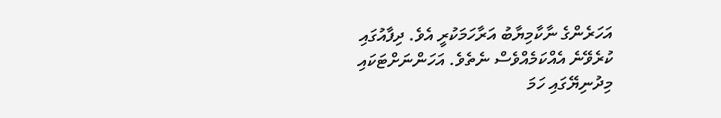އަހަރެންގެ ނާކާމިޔާބު އަރާހަމަކުރީ އެވެ. ދިފާއުގައި ކުރެވޭނެ އެއްކަމެއްވެސް ނެތެވެ. އަހަންނަށްޓަކައި މިދުނިޔޭގައި ހަމަ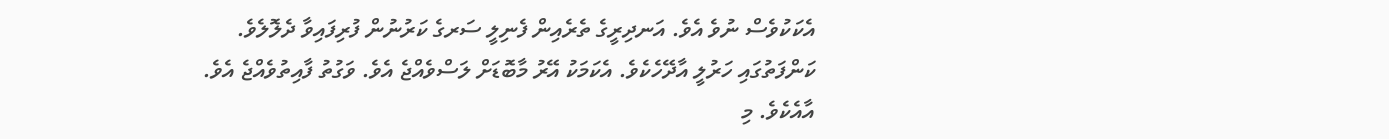އެކަކުވެސް ނުވެ އެވެ. އަނދިރީގެ ތެރެއިން ފެނިލީ ސަރގެ ކަރުނުން ފުރިފައިވާ ދެލޮލެވެ. ކަންފަތުގައި ހަރުލީ އާދޭހެކެވެ. އެކަމަކު އޭރު މާބޮޑަށް ލަސްވެއްޖެ އެވެ. ވަގުތު ފާއިތުވެއްޖެ އެވެ.
އާއެކެވެ. މި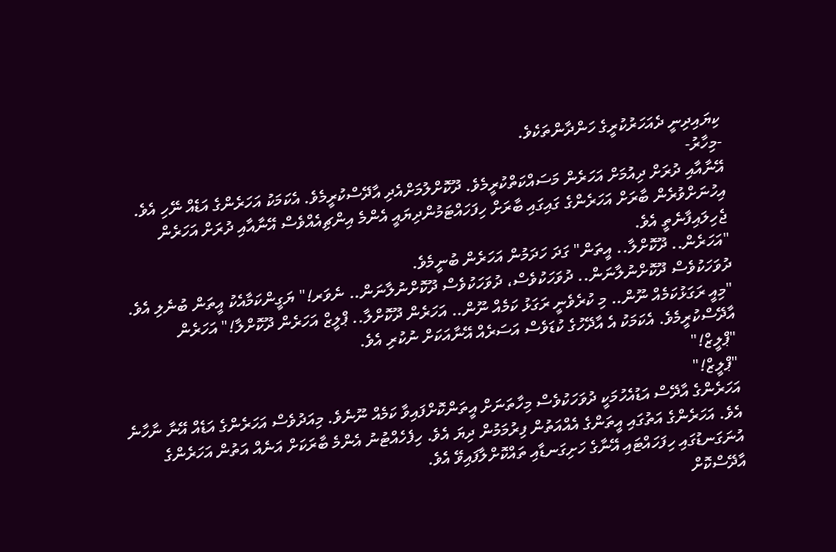ކިޔައިދިނީ ދެއަހަރުކުރީގެ ހަންދާންތަކެވެ.
-މިހާރު-
އޭނާއާއި ދުރަށް ދިއުމަށް އަހަރެން މަސައްކަތްކުރީމެވެ. ދޫކޮށްލުމަށްއެދި އާދޭސްކުރީމެވެ. އެކަމަކު އަހަރެންގެ އަޑެއް ނޭހި އެވެ. އިހުނަށްވުރެން ބާރަށް އަހަރެންގެ ގައިގައި ބާރަށް ހިފަހައްޓަމުންދިޔައީ އެންމެ އިންޗިއެއްވެސް އޭނާއާއި ދުރަށް އަހަރެން ޖެހިލައިފާނެތީ އެވެ.
"އަހަރެން.. ދޫކޮށްލާ.. އީތަން" ގަދަ ހަދަމުން އަހަރެން ބުނީމެވެ.
ދުވަހަކުވެސް ދޫކޮށްނުލާނަން.. ދުވަހަކުވެސް، ދުވަހަކުވެސް ދޫކޮށްނުލާނަން.. ނެވަރ!" ޔަގީންކަމާއެކު އީތަން ބުނެލި އެވެ.
"މިއީ ރަގަޅުކަމެއް ނޫން.. މި ކުރެވެނީ ރަގަޅު ކަމެއް ނޫން.. އަހަރެން ދޫކޮށްލާ.. ޕްލީޒް އަހަރެން ދޫކޮށްލާ!" އަހަރެން އާދޭސްކުރީމެވެ. އެކަމަކު އެ އާދޭހުގެ ކުޑަވެސް އަސަރެއް އޭނާއަކަށް ނުކުރި އެވެ.
"ޕްލީޒް!"
"ޕްލީޒް!"
އަހަރެންގެ އާދޭސް އަޑުއެހުމަކީ ދުވަހަކުވެސް މިހާތަނަށް އީތަންކޮށްފައިވާ ކަމެއް ނޫނެވެ. މިއަދުވެސް އަހަރެންގެ އަޑެއް އޭނާ ނާހާނެ އެވެ. އަހަރެންގެ އަތުގައި އީތަންގެ އެއްއަތުން ފިރުމަމުން ދިޔަ އެވެ. ހިފެހެއްޓުނު އެންމެ ބާރަކަށް އަނެއް އަތުން އަހަރެންގެ އުނަގަނޑުގައި ހިފަހައްޓައި އޭނާގެ ހަށިގަނޑާއި ތައްކޮށްލާފައިވޭ އެވެ.
އާދޭސްކޮށް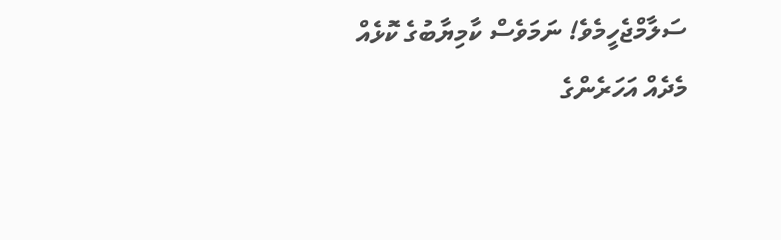ސަލާމްޖެހީމެވެ! ނަމަވެސް ކާމިޔާބުގެ ކޮޅެއް މެދެއް އަހަރެންގެ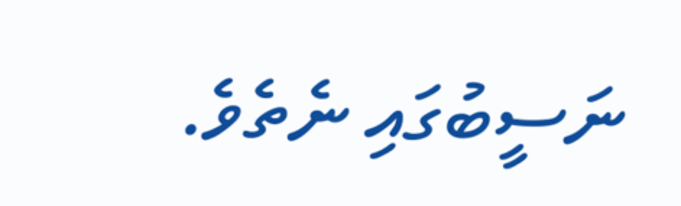ނަސީބުގައި ނެތެވެ.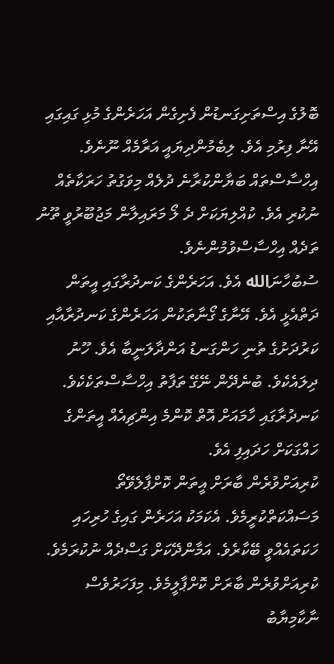ބޮލުގެ އިސްތަށިގަނޑުން ފެށިގެން އަހަރެންގެ މުޅި ގައިގައި އޭނާ ފިރުމި އެވެ. ލިބެމުންދިޔައީ އަރާމެއް ނޫނެވެ. އިހްސާސްތައް ބަޔާންކުރާނެ ދުލެއް މިވަގުތު ހަރަކާތެއް ނުކުރި އެވެ. ކުއްލިޔަކަށް ދެ ލޯ މަރައިލާން މަޖުބޫރުވީ ތޫނު ތަދެއް އިހްސާސްވުމުންނެވެ.
ސުބުހާނަالله އެވެ. އަހަރެންގެ ކަނދުރާގައި އީތަން ދަތްއެޅީ އެވެ. އޭނާގެ ގޯނާތަކުން އަހަރެންގެ ކަނދުރާއާއި ކަރުދަށުގެ ތުނި ހަންގަނޑު އަންދާލަނީބާ އެވެ. ހޫނު ދިލައެކެވެ. ބުނެދޭން ނޭގޭ ތަފާތު އިހްސާސްތަކެކެވެ. ކަނދުރާގައި ހާމައަށް އޮތް ކޮންމެ އިންޗިއެއް އީތަންގެ ހައްގަކަށް ހަދައިފި އެވެ.
ކުރިއަށްވުރެން ބާރަށް އީތަން ކޮށްޕާލެވޭތޯ މަސައްކަތްކުރީމެވެ. އެކަމަކު އަހަރެން ގައިގެ ހުރިހައި ހަކަތައެއްވީ ބޭކާރެވެ. އަމާންދޭކަށް ގަސްދެއް ނުކުރަމެވެ.
ކުރިއަށްވުރެން ބާރަށް ކޮށްޕާލީމެވެ. މިފަހަރުވެސް ނާކާމިޔާބު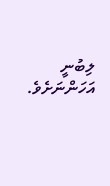ލިބުނީ އަހަންނަށެވެ.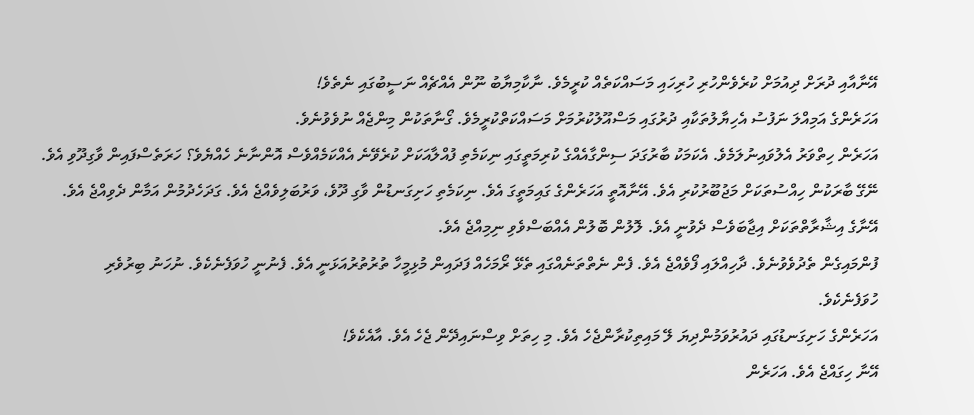އޭނާއާއި ދުރަށް ދިއުމަށް ކުރެވެންހުރި ހުރިހައި މަސައްކަތެއް ކުރީމެވެ. ނާކާމިޔާބު ނޫން އެއްޗެއް ނަސީބުގައި ނެތެވެ!
އަހަރެންގެ އަމިއްލަ ނަފުސު އެހިޔާލުތަކާއި ދުރުގައި މަސްއޫލުކުރުމަށް މަސައްކަތްކުރީމެވެ. ގޯނާތަކުން މިންޖެއް ނުވެވުނެވެ.
އަހަރެން ހިތްވަރު އެލުވައިނުލަމެވެ. އެކަމަކު ބާރުގަދަ ސިންގާއެއްގެ ކުރިމަތީގައި ނިކަމެތި ފުއްލާއަކަށް ކުރެވޭނެ އެއްކަމެއްވެސް އޮންނާނެ ހެއްޔެވެ؟ ހަރަތެސްފައިން ވާގިދޫވި އެވެ.
ނޭގޭ ބާރަކުން ހިއްސުތަކަށް މަޖުބޫރުކުރި އެވެ. އޭނާއޮތީ އަހަރެންގެ ގައިމަތީގަ އެވެ. ނިކަމެތި ހަށިގަނޑުން ވާގި ދޫވެ، ވަރުބަލިވެއްޖެ އެވެ. ގަދަހެދުމުން އަމާން ދެވިއްޖެ އެވެ. އޭނާގެ އިޝާރާތްތަކަށް އިޖާބަވެސް ދެވުނީ އެވެ. ލޮލުން ބޮލުން އެއްބަސްވެވި ނިމިއްޖެ އެވެ.
ފުންމައިގެން ތެދުވެވުނެވެ. ދާހިއްލައި ފޯވެއްޖެ އެވެ. ފެން ނެތްތަނެއްގައި ތެޅޭ ރޯމަހެއް ފަދައިން މުޅިމީހާ ތުރުތުރުއަޅަނީ އެވެ. ފެނުނީ ހުވަފެނެކެވެ. ނުހަނު ބިރުވެރި ހުވަފެނެކެވެ.
އަހަރެންގެ ހަށިގަނޑުގައި ދައުރުވަމުންދިޔަ ލޭ މައިތިކުރާންޖެހެ އެވެ. މި ހިތަށް ވިސްނައިދޭން ޖެހެ އެވެ. އާއެކެވެ!
އޭނާ ހިގައްޖެ އެވެ. އަހަރެން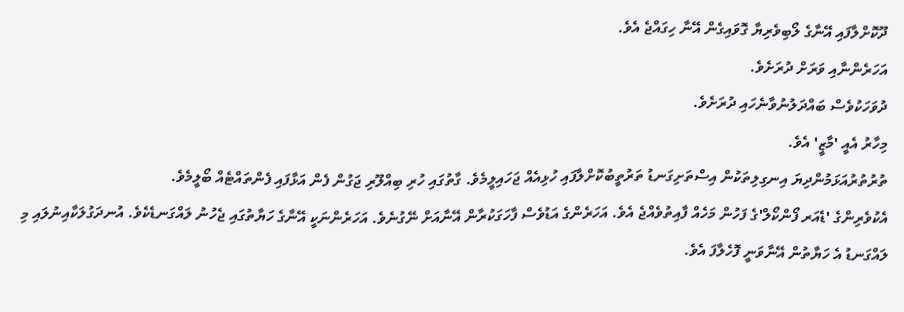ދޫކޮށްލާފައި އޭނާގެ ލޯބިވެރިޔާ ގޮވައިގެން އޭނާ ހިގައްޖެ އެވެ.
އަހަރެންނާއި ވަރަށް ދުރަށެވެ.
ދުވަހަކުވެސް ބައްދަލުނުވާނެހައި ދުރަށެވެ.
މިހާރު އެއީ 'މާޒީ' އެވެ.
ތުރުތުރުއަޅަމުންދިޔަ އިނގިލިތަކުން އިސްތަށިގަނޑު ތަރުތީބުކޮށްލާފައި ހުޅިއެއް ޖަހައިލީމެވެ. ގާތުގައި ހުރި ބިއްލޫރި ޖަގުން ފެން އަޅާފައި ފެންތައްޓެއް ބޯލީމެވެ.
އެކުވެރިންގެ 'ޑެއަރ ފޯންކޯލް'ގެ ފަހުން މަހެއް ފާއިތުވެއްޖެ އެވެ. އަހަރެންގެ އަޑުވެސް ފާހަގަކުރާން އޭނާއަށް ނޭގުނެވެ. އަހަރެންނަކީ އޭނާގެ ހަޔާތުގައި ޖެހުނު ލައްގަނޑެކެވެ. އުނދަގުލަކާއިނުލައި މި ލައްގަނޑު އެ ހަޔާތުން އޭނާވަނީ ފޮހެލާފަ އެވެ.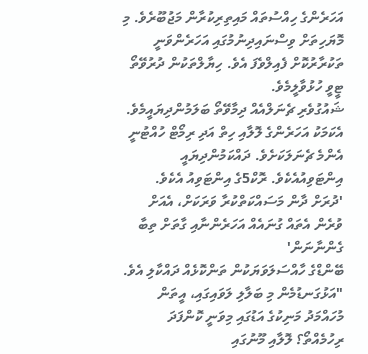އަހަރެންގެ ހިއްސުތައް މައިތިރިކުރާން މަޖުބޫރެވެ. މި މޮޔަހިތަށް ވިސްނައިދިނުމުގައި އަހަރެންވަނީ ތަކުރާރުކޮށް ފެއިލްވެފަ އެވެ. ހިޔާލްތަކުން ދުރުވޭތޯ ޓީވީ ހުޅުވާލީމެވެ.
ޝައުގުވެރި ޗެނަލްއެއް ދިމާވޭތޯ ބަލަމުންދިޔައީމެވެ. އެކަމަކު އަހަރެންގެ ލޮލާއި ހިތް އަދި ރިމޯޓް ހުއްޓުނީ އެންމެ ޗެނަލަކަށެވެ. ދައްކަމުންދިޔައީ އިންޓަވިއުއެކެވެ. ރޮކް5ގެ އިންޓަވިއު އެކެވެ.
'ދުރަށް ދާން މަސައްކަތްކުރާ ވަރަކަށް، އެއަށް ވުރެން އެތައް ގުނައެއް އަހަރެންނާއި ގާތަށް ތިބާ ގެންނާނަން'
ބޭންޑްގެ ހާއްސަލަވަޔަކުން ތަންކޮޅެއް ދައްކާލި އެވެ.
"އަޅުގަނޑުމެން މި ބަލާލި ލަވައިގައި، އީތަން މުހައްމަދު މަނިކުގެ އަޑުގައި މިވަނީ ކޮންފަދަ ރިހުމެއްތޯ؟ ލޮލާއި މޫނުގައި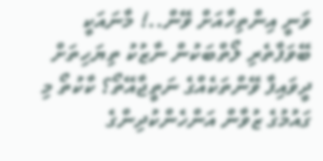ވަނީ އިންތިހާއަށް ވޭން..! މާނައަކީ ބޭވަފާތެރި ލޯތްބަކުން ނާޒުކު ތިޔަހިތަށް ދީވައިފާ ވޭންތަކެއްގެ ނަތީޖާއޭތޯ؟ ކާކުތޯ މި ގައުމުގެ ޒުވާން އަންހެންކުދިންގެ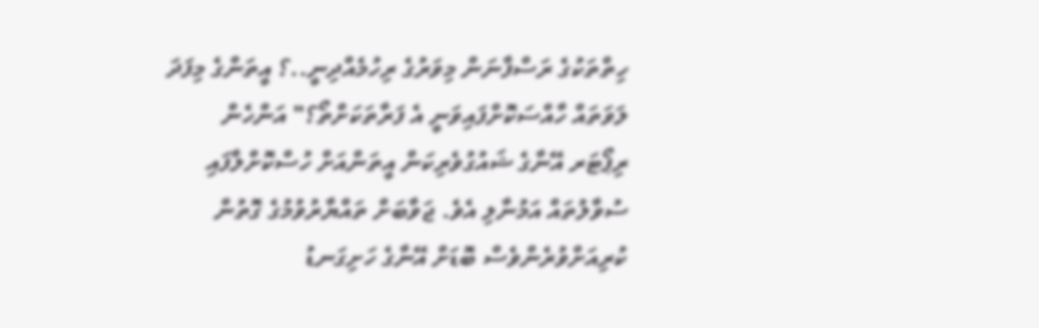ހިތްތަކުގެ ރަސްފާނަން މިވަރުގެ ރިހުމެއްދިނީ..؟ އީތަންގެ މިފަދަ ލަވަތައް ހާއްސަކޮށްފައިވަނީ އެ ފަރާތަކަށްތޯ؟" އަންހެން ރިޕޯޓަރ އޭނާގެ ޝައުގުވެރިކަން އީތަންއަށް ހުސްކޮށްލާފައި ސުވާލުތައް އަމުނާލި އެވެ. ޖަވާބަށް ތައްޔާރުވުމުގެ ގޮތުން ކުރިއަށްވުރެންވެސް ބޮޑަށް އޭނާގެ ހަށިގަނޑު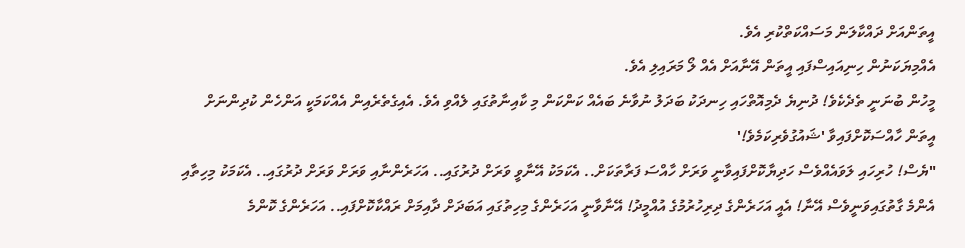އީތަންއަށް ދައްކާލަން މަސައްކަތްކުރި އެވެ.
އެއްމިޔަކަނުން ހިނިއައިސްފައި އީތަން އޭނާއަށް އެއް ލޯ މަރައިލި އެވެ.
މީހުން ބުނަނީ ތެދެކެވެ! ދުނިޔެ ދެމިއޮތްހައި ހިނދަކު ބަދަލު ނުވާނެ ބައެއް ކަންކަން މި ކާއިނާތުގައި ލެއްވި އެވެ. އެއިގެތެރެއިން އެއްކަމަކީ އަންހެން ކުދިންނަށް އީތަން ހާއްސަކޮށްފައިވާ 'ޝައުގުވެރިކަމެވެ!'
"ޔެސް! ހުރިހައި ލަވައެއްވެސް ހަދިޔާކޮށްފައިވާނީ ވަރަށް ހާއްސަ ފަރާތަކަށް.. އެކަމަކު އޭނާވީ ވަރަށް ދުރުގައި.. އަހަރެންނާއި ވަރަށް ވަރަށް ދުރުގައި.. އެކަމަކު މިހިތާއި އެންމެ ގާތުގައިވަނީވެސް އޭނާ! އެއީ އަހަރެންގެ ދިރިހުރުމުގެ އުއްމީދު! އޭނާވާނީ އަހަރެންގެ މިހިތުގައި އަބަދަށް ދާއިމަށް ރައްކާކޮށްފައި.. އަހަރެންގެ ކޮންމެ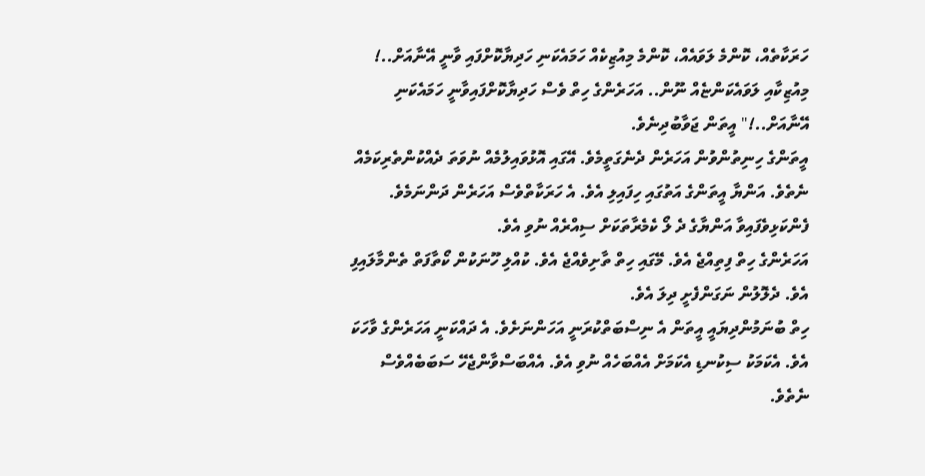ހަރަކާތެއް، ކޮންމެ ލަވައެއް، ކޮންމެ މިއުޒިކެއް ހަމައެކަނި ހަދިޔާކޮށްފައި ވާނީ އޭނާއަށް..! މިއުޒިކާއި ލަވައެކަންޏެއް ނޫން.. އަހަރެންގެ ހިތް ވެސް ހަދިޔާކޮށްފައިވާނީ ހަމައެކަނި އޭނާއަށް..!" އީތަން ޖަވާބުދިނެވެ.
އީތަންގެ ހިނިތުންވުން އަހަރެން ދެނެގަތީމެވެ. އޭގައި އޮޅުވައިލުމެއް ނުވަތަ ދެއްކުންތެރިކަމެއް ނެތެވެ. އަންޔާ އީތަންގެ އަތުގައި ހިފައިލި އެވެ. އެ ހަރަކާތްވެސް އަހަރެން ދަންނަމެވެ. ފެންކަޅިވެފައިވާ އަންޔާގެ ދެ ލޯ ކެމެރާތަކަށް ސިއްރެއް ނުވި އެވެ.
އަހަރެންގެ ހިތް ފިތިއްޖެ އެވެ. މޭގައި ހިތް ތާށިވެއްޖެ އެވެ. ކުއްލި ހޫނަކުން ކޯތާފަތް ތެންމާލައިފި އެވެ. ދެލޮލުން ނަގަންފެށީ ދިލަ އެވެ.
ހިތް ބުނަމުންދިޔައީ އީތަން އެ ނިސްބަތްކުރަނީ އަހަންނަށެވެ. އެ ދައްކަނީ އަހަރެންގެ ވާހަކަ އެވެ. އެކަމަކު ސިކުނޑި އެކަމަށް އެއްބަހެއް ނުވި އެވެ. އެއްބަސްވާންޖެހޭ ސަބަބެއްވެސް ނެތެވެ.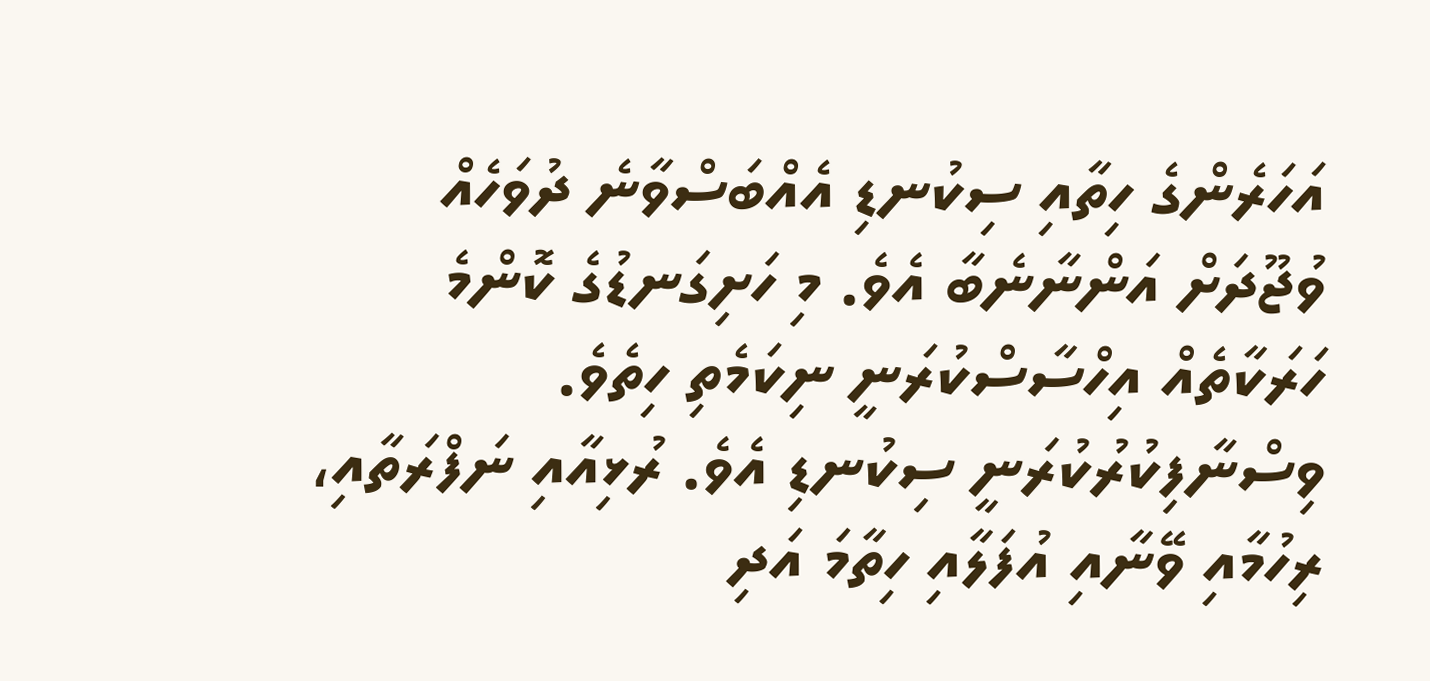އަހަރެންގެ ހިތާއި ސިކުނޑި އެއްބަސްވާނެ ދުވަހެއް ވުޖޫދަށް އަންނާނެބާ އެވެ. މި ހަށިގަނޑުގެ ކޮންމެ ހަރަކާތެއް އިހްސާސްކުރަނީ ނިކަމެތި ހިތެވެ. ވިސްނާފިކުރުކުރަނީ ސިކުނޑި އެވެ. ރުޅިއާއި ނަފްރަތާއި، ރިހުމާއި ވޭނާއި އުފަލާއި ހިތާމަ އަދި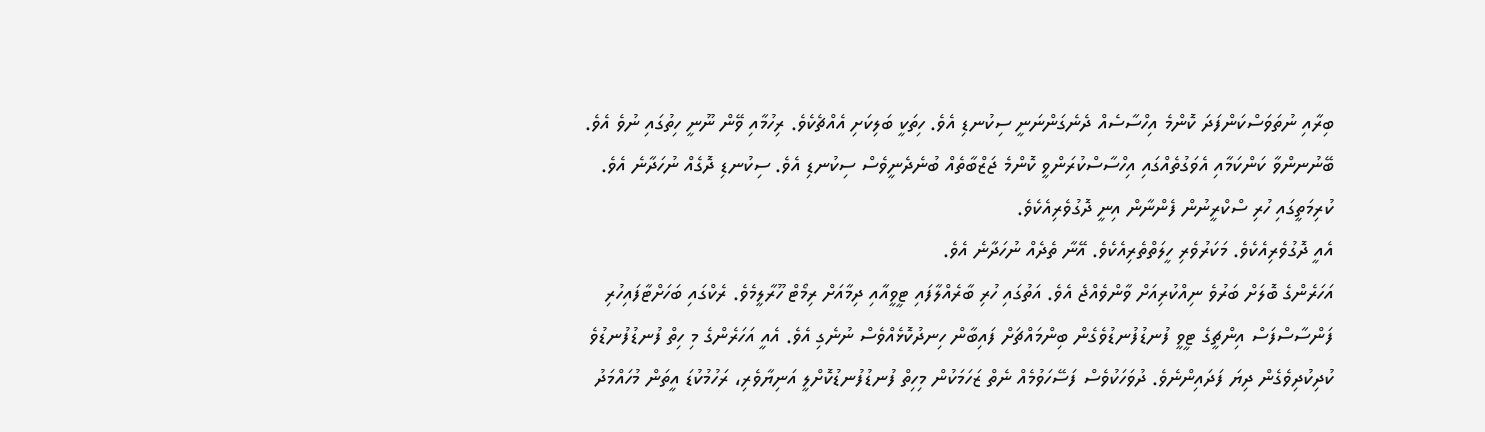ބިރާއި ނުތަވަސްކަންފަދަ ކޮންމެ އިހްސާސެއް ދެނެގަންނަނީ ސިކުނޑި އެވެ. ހިތަކީ ބަލިކަށި އެއްޗެކެވެ. ރިހުމާއި ވޭން ނޫނީ ހިތުގައި ނުވެ އެވެ. ބޭނުނންވާ ކަންކަމާއި އެވަގުތެއްގައި އިހްސާސްކުރަންވީ ކޮންމެ ޖަޒްބާތެއް ބުނެދެނީވެސް ސިކުނޑި އެވެ. ސިކުނޑި ދޮގެއް ނުހަދާނެ އެވެ.
ކުރިމަތީގައި ހުރި ސްކްރީނުން ފެންނާން އިނީ ދޮގުވެރިއެކެވެ.
އެއީ ދޮގުވެރިއެކެވެ. މަކަރުވެރި ހީލަތްތެރިއެކެވެ. އޭނާ ތެދެއް ނުހަދާނެ އެވެ.
އަހަރެންގެ ބޮލަށް ބަރުވެ ނިއްކުރިއަށް ވާންވެއްޖެ އެވެ. އަތުގައި ހުރި ބާރެއްލާފައި ޓީވީއާއި ދިމާއަށް ރިމޯޓް ހޫރާލީމެވެ. ރެކްގައި ބަހަށްޓާފައިހުރި ފަންސާސްފަސް އިންޗީގެ ޓީވީ ފުނޑުފުނޑުވެގެން ބިންމައްޗަށް ފައިބާން ހިނދުކޮޅެއްވެސް ނުނެގި އެވެ. އެއީ އަހަރެންގެ މި ހިތް ފުނޑުފުނޑުވެ ކުދިކުދިވެގެން ދިޔަ ފަދައިންނެވެ. ދުވަހަކުވެސް ފަސޭހަވުމެއް ނެތް ޒަހަމަކުން މިހިތް ފުނޑުފުނޑުކޮށްލީ އަނިޔާވެރި، ރަހުމުކުޑަ އީތަން މުހައްމަދު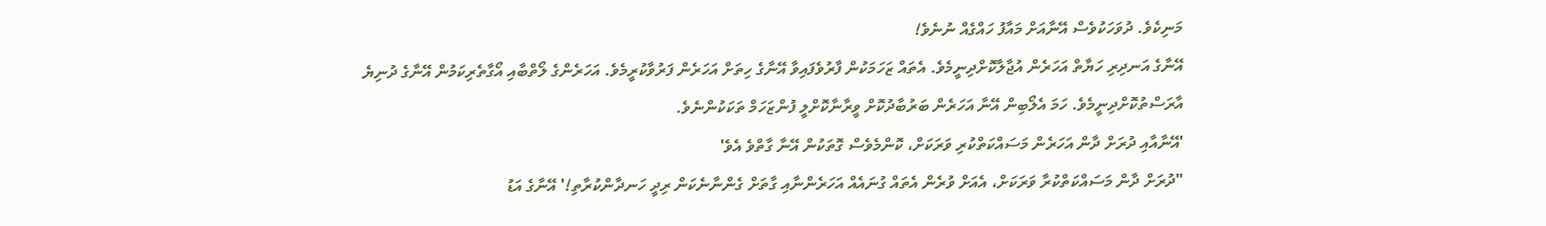މަނިކެވެ. ދުވަހަކުވެސް އޭނާއަށް މައާފު ހައްގެއް ނުނެވެ!
އޭނާގެ އަނދިރި ހަޔާތް އަހަރެން އުޖާލާކޮށްދިނީމެވެ. އެތައް ޒަހަމަކުން ފާރުވެފައިވާ އޭނާގެ ހިތަށް އަހަރެން ފަރުވާކުރީމެވެ. އަހަރެންގެ ލޯތްބާއި އޯގާތެރިކަމުން އޭނާގެ ދުނިޔެ އާރަސްތުކޮށްދިނީމެވެ. ހަމަ އެލޯބިން އޭނާ އަހަރެން ބަރުބާދުކޮށް ވީރާނާކޮށްލީ ފުންޒަހަމް ތަކަކުންނެވެ.
'އޭނާއާއި ދުރަށް ދާން އަހަރެން މަސައްކަތްކުރި ވަރަކަށް، ކޮންމެވެސް ގޮތަކުން އޭނާ ގާތްވެ އެވެ'
"ދުރަށް ދާން މަސައްކަތްކުރާ ވަރަކަށް، އެއަށް ވުރެން އެތައް ގުނައެއް އަހަރެންނާއި ގާތަށް ގެންނާނެކަން ރިދީ ހަނދާންކުރާތި!' އޭނާގެ އަޑު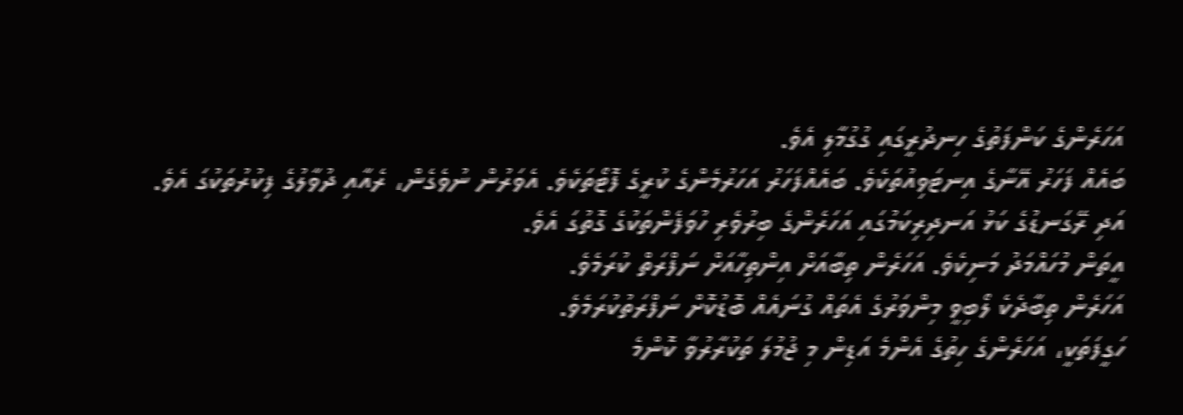އަހަރެންގެ ކަންފަތުގެ ހިނދުރީގައި ގުގުމާލި އެވެ.
ބައެއް ފަހަރު އޭނާގެ އިނޓަވިއުތަކެވެ. ބައެއްފަހަރު އަހަރުމެންގެ ކުރީގެ ފޮޓޯތަކެވެ. އެވަރުން ނުވެގެން، ރެއާއި ދުވާލުގެ ފިކުރުތަކުގަ އެވެ. އަދި ރޭގަނޑުގެ ކަޅު އަނދިރިކަމުގައި އަހަރެންގެ ބިރުވެރި ހުވަފެންތަކުގެ ގޮތުގަ އެވެ.
އީތަން މުހައްމަދު މަނިކެވެ. އަހަރެން ތިބާއަށް އިންތިހާއަށް ނަފްރަތް ކުރަމެވެ.
އަހަރެން ތިބާދެކެ ލޯބިވީ މިންވަރުގެ އެތައް ގުނައެއް ބޮޑުކޮށް ނަފްރަތުކުރަމެވެ.
ހަގީފަތަކީ، އަހަރެންގެ ހިތުގެ އެންމެ އަޑިން މި ޖުމުލަ ތަކުރާރުވާ ކޮންމެ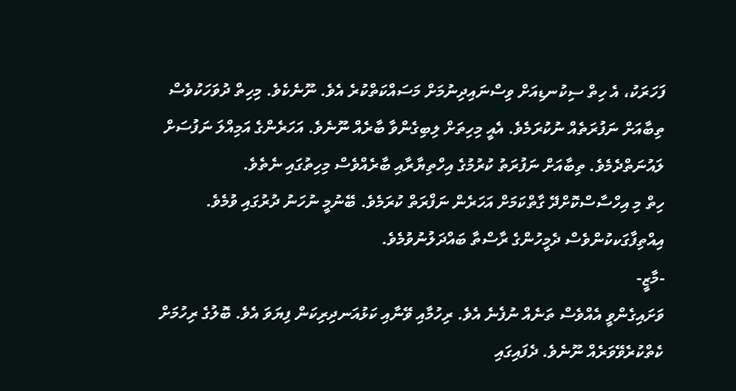ފަހަރަކު، އެ ހިތް ސިކުނޑިއަށް ވިސްނައިދިނުމަށް މަސައްކަތްކުރެ އެވެ. ނޫނެކެވެ. މިހިތް ދުވަހަކުވެސް ތިބާއަށް ނަފުރަތެއް ނުކުރަމެވެ. އެއީ މިހިތަށް ލިބިގެންވާ ބާރެއް ނޫނެވެ. އަހަރެންގެ އަމިއްލަ ނަފުސަށް ލައުނަތްދެމެވެ. ތިބާއަށް ނަފުރަތު ކުރުމުގެ އިހްތިޔާރާއި ބާރެއްވެސް މިހިތުގައި ނެތެވެ.
ހިތް މި އިހްސާސްކޮށްދޭ ގާތްކަމަށް އަހަރެން ނަފްރަތް ކުރަމެވެ. ބޭނުމީ ނުހަނު ދުރުގައި ވުމެވެ. އިއްތިފާގަކކުންވެސް ދެމީހުންގެ ރާސްތާ ބައްދަލުނުވުމެވެ.
-މާޒީ-
ވަށައިގެންވީ އެއްވެސް ތަނެއް ނުފެނެ އެވެ. ރިހުމާއި ވޭނާއި ކަޅުއަނދިރިކަން ފިޔަވަ އެވެ. ބޮލުގެ ރިހުމަށް ކެތްކުރެވޭވަރެއް ނޫނެވެ. ދެފައިގައި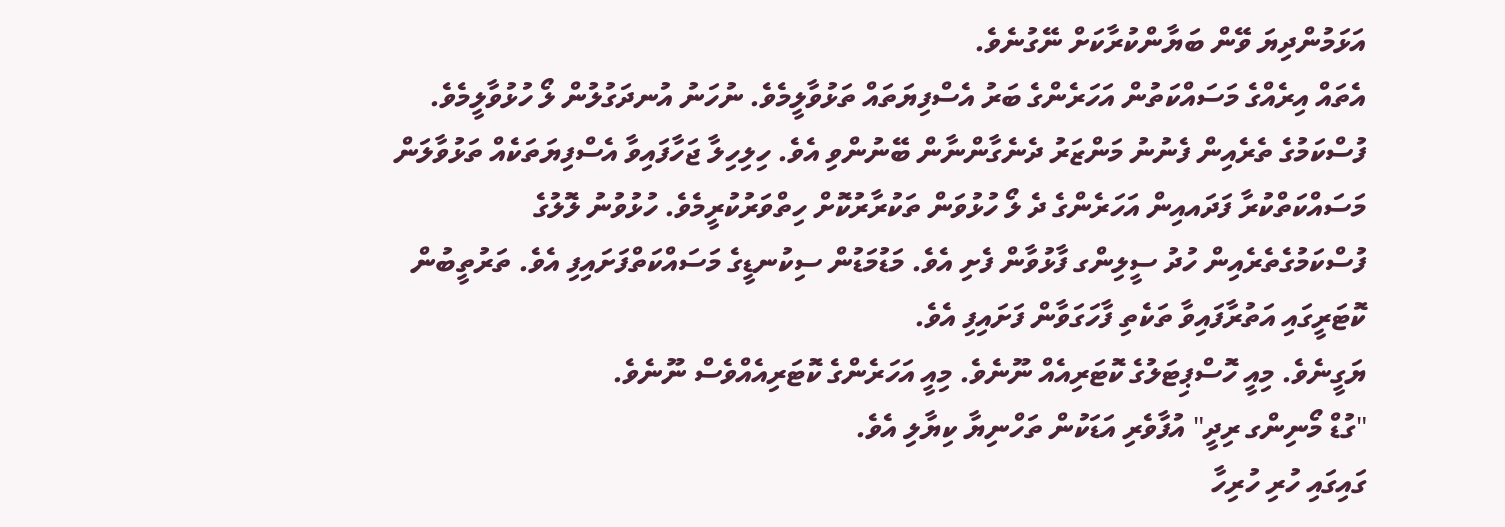އަޅަމުންދިޔަ ވޭން ބަޔާންކުރާކަށް ނޭގުނެވެ.
އެތައް އިރެއްގެ މަސައްކަތުން އަހަރެންގެ ބަރު އެސްފިޔަތައް ތަޅުވާލީމެވެ. ނުހަނު އުނދަގުލުން ލޯ ހުޅުވާލީމެވެ. ފުސްކަމުގެ ތެރެއިން ފެނުނު މަންޒަރު ދެނެގާންނާން ބޭނުންވި އެވެ. ހިލިހިލާ ޖަހާފައިވާ އެސްފިޔަތަކެއް ތަޅުވާލަން މަސައްކަތްކުރާ ފަދައއިން އަހަރެންގެ ދެ ލޯ ހުޅުވަން ތަކުރާރުކޮށް ހިތްވަރުކުރީމެވެ. ހުޅުވުނު ލޮލުގެ ފުސްކަމުގެތެރެއިން ހުދު ސީލިންގ ފާޅުވާން ފެށި އެވެ. މަޑުމަޑުން ސިކުނޑީގެ މަސައްކަތްފަށައިފި އެވެ. ތަރުތީބުން ކޮޓަރީގައި އަތުރާފައިވާ ތަކެތި ފާހަގަވާން ފަށައިފި އެވެ.
ޔަގީނެވެ. މިއީ ހޮސްޕިޓަލުގެ ކޮޓަރިއެއް ނޫނެވެ. މިއީ އަހަރެންގެ ކޮޓަރިއެއްވެސް ނޫނެވެ.
"ގުޑް މޯނިންގ ރިދީ" އުފާވެރި އަޑަކުން ތަހްނިޔާ ކިޔާލި އެވެ.
ގައިގައި ހުރި ހުރިހާ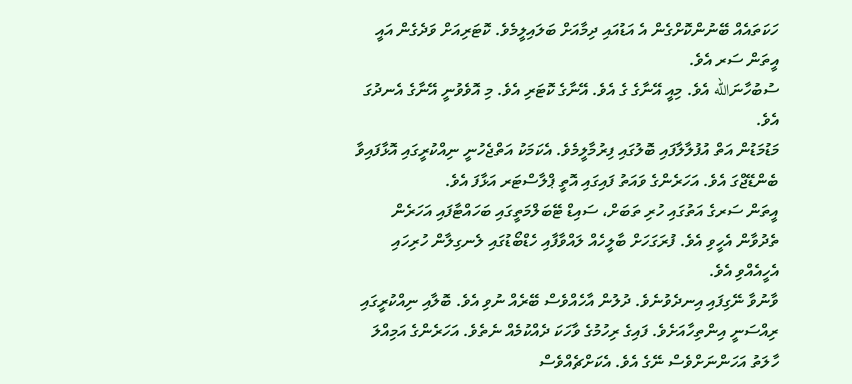ހަކަތައެއް ބޭނުންކޮށްގެން އެ އަޑުއައި ދިމާއަށް ބަލައިލީމެވެ. ކޮޓަރިއަށް ވަދެގެން އައީ އީތަން ސަރ އެވެ.
ސުބުހާނަالله އެވެ. މިއީ އޭނާގެ ގެ އެވެ. އޭނާގެ ކޮޓަރި އެވެ. މި އޮވެވުނީ އޭނާގެ އެނދުގަ އެވެ.
މަޑުމަޑުން އަތް އުފުލާލާފައި ބޮލުގައި ފިރުމާލީމެވެ. އެކަމަކު އަތްޖެހުނީ ނިއްކުރީގައި އޮޅާފައިވާ ބެންޑޭޖްގަ އެވެ. އަހަރެންގެ ވައަތު ފައިގައި އޮތީ ޕްލާސްޓަރ އަޅާފަ އެވެ.
އީތަން ސަރގެ އަތުގައި ހުރި ތަބަށް، ސައިޑް ޓޭބަލްމަތީގައި ބަހައްޓާފައި އަހަރެން ތެދުވާން އެހީވި އެވެ. ފުރަގަހަށް ބާލީހެއް ލައްވާފާއި ހެޑްބޯޑުގައި ލެނގިލާން ހުރިހައި އެހީއެއްވި އެވެ.
ވާނުވާ ނޭގިފައި އިނދެވުނެވެ. ދުލުން އާހެއްވެސް ބޭރެއް ނުވި އެވެ. ބޮލާއި ނިއްކުރީގައި ރިއްސަނީ އިންތިހާއަށެވެ. ފައިގެ ރިހުމުގެ ވާހަކަ ދެއްކުމެއް ނެތެވެ. އަހަރެންގެ އަމިއްލަ ހާލަތު އަހަންނަށްވެސް ނޭގެ އެވެ. އެކަށްޗެއްވެސް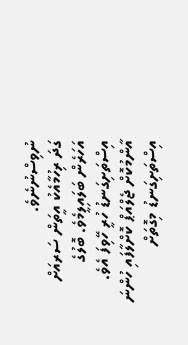ނުވިސްނުނެވެ.
ގަދަ ރިހުމާއެކު އީތަން ސަރއަށް އަހަރެން ބަލައިލީމެވެ. ބޮލުގެ އިސްތަށިގަނޑު ހުރީ ހޭވިފަ އެވެ. އާންމުކޮށް ޖެލްއަޕް ކޮށްލާފައި ހުންނަ އިސްތަށިގަނޑު މިގޮތަށް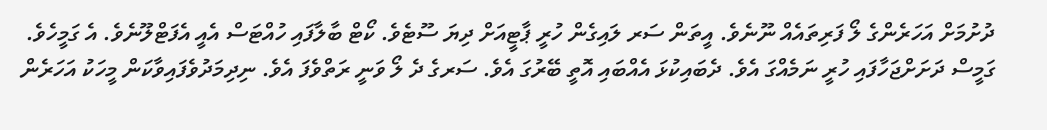ދުށުމަށް އަހަރެންގެ ލޯ ފަރިތައެއް ނޫނެވެ. އީތަން ސަރ ލައިގެން ހުރީ ޕާޓީއަށް ދިޔަ ސޫޓެވެ. ކޯޓް ބާލާފައި ހުއްޓަސް އެއީ އެފަޓްލޫނެވެ. އެ ގަމީހެވެ. ގަމީސް ދަށަށްޖަހާފައި ހުރީ ނަމެއްގަ އެވެ. ދެބައިކުޅަ އެއްބައި އޮތީ ބޭރުގަ އެވެ. ސަރގެ ދެ ލޯ ވަނީ ރަތްވެފަ އެވެ. ނިދިމަދުވެފައިވާކަން މީހަކު އަހަރެން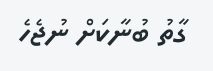ގާތު ބުނާކަށް ނުޖެހެ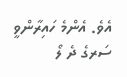އެވެ. އެންމެ ހައިރާންވީ ސަރގެ ދެ ލޯ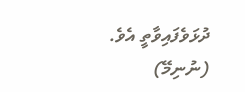ދުޅަވެފައިވާތީ އެވެ.
(ނުނިމޭ)